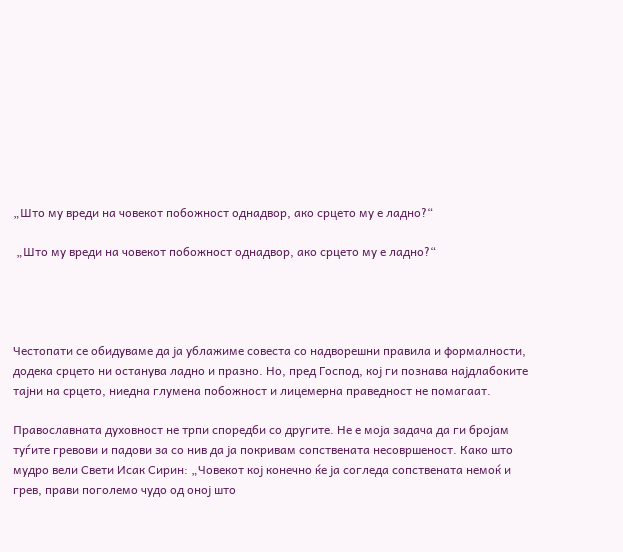„Што му вреди на човекот побожност однадвор, ако срцето му е ладно?“

 „Што му вреди на човекот побожност однадвор, ако срцето му е ладно?“




Честопати се обидуваме да ја ублажиме совеста со надворешни правила и формалности, додека срцето ни останува ладно и празно. Но, пред Господ, кој ги познава најдлабоките тајни на срцето, ниедна глумена побожност и лицемерна праведност не помагаат.

Православната духовност не трпи споредби со другите. Не е моја задача да ги бројам туѓите гревови и падови за со нив да ја покривам сопствената несовршеност. Како што мудро вели Свети Исак Сирин: „Човекот кој конечно ќе ја согледа сопствената немоќ и грев, прави поголемо чудо од оној што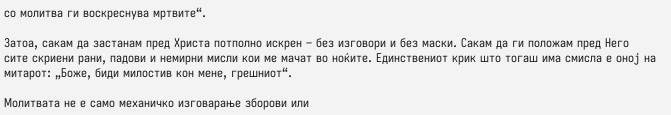со молитва ги воскреснува мртвите“.

Затоа, сакам да застанам пред Христа потполно искрен – без изговори и без маски. Сакам да ги положам пред Него сите скриени рани, падови и немирни мисли кои ме мачат во ноќите. Единствениот крик што тогаш има смисла е оној на митарот: „Боже, биди милостив кон мене, грешниот“.

Молитвата не е само механичко изговарање зборови или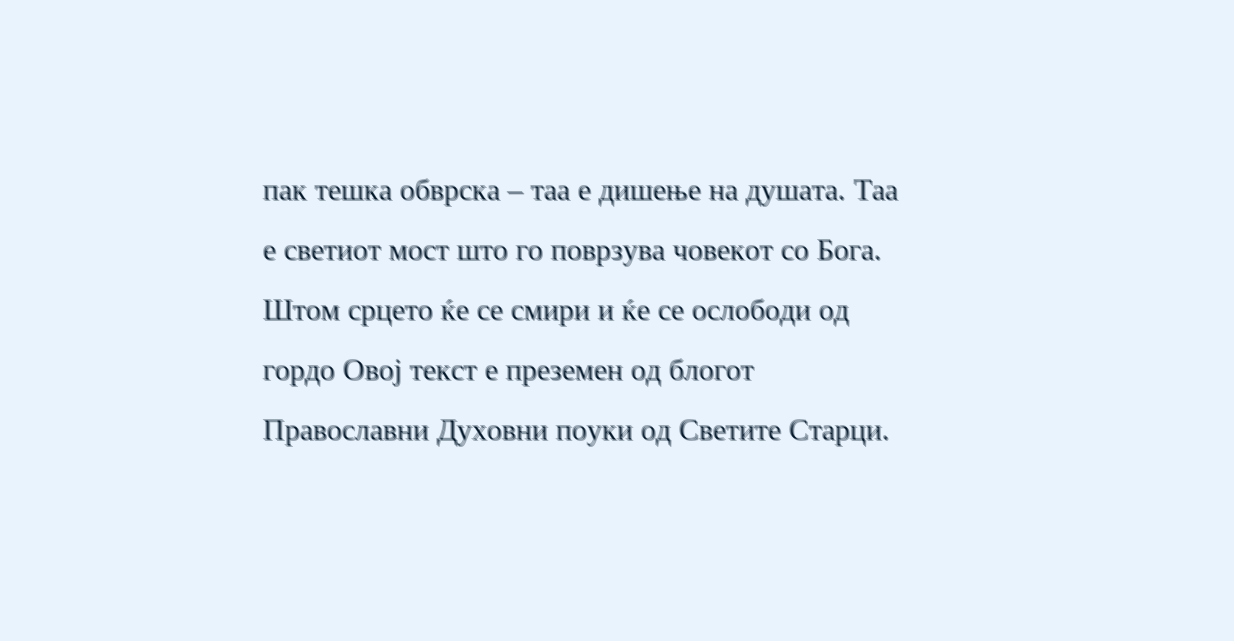пак тешка обврска – таа е дишење на душата. Таа е светиот мост што го поврзува човекот со Бога. Штом срцето ќе се смири и ќе се ослободи од гордо Овој текст е преземен од блогот Православни Духовни поуки од Светите Старци.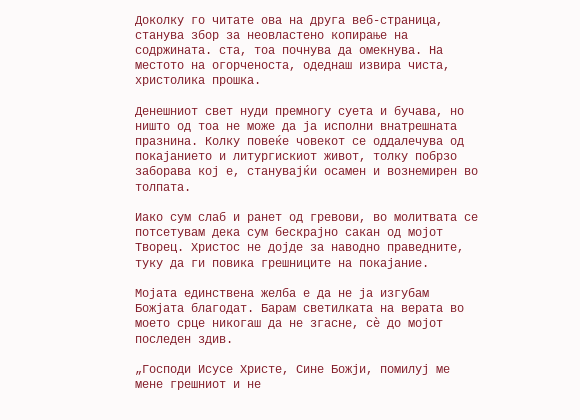Доколку го читате ова на друга веб-страница, станува збор за неовластено копирање на содржината. ста, тоа почнува да омекнува. На местото на огорченоста, одеднаш извира чиста, христолика прошка.

Денешниот свет нуди премногу суета и бучава, но ништо од тоа не може да ја исполни внатрешната празнина. Колку повеќе човекот се оддалечува од покајанието и литургискиот живот, толку побрзо заборава кој е, станувајќи осамен и вознемирен во толпата.

Иако сум слаб и ранет од гревови, во молитвата се потсетувам дека сум бескрајно сакан од мојот Творец. Христос не дојде за наводно праведните, туку да ги повика грешниците на покајание.

Мојата единствена желба е да не ја изгубам Божјата благодат. Барам светилката на верата во моето срце никогаш да не згасне, сè до мојот последен здив.

„Господи Исусе Христе, Сине Божји, помилуј ме мене грешниот и не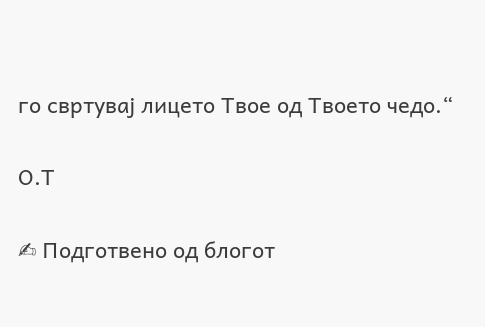го свртувај лицето Твое од Твоето чедо.“


О.Т


✍ Подготвено од блогот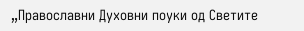„Православни Духовни поуки од Светите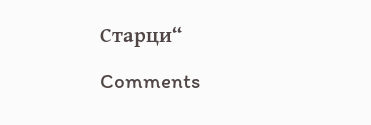Старци“

Comments